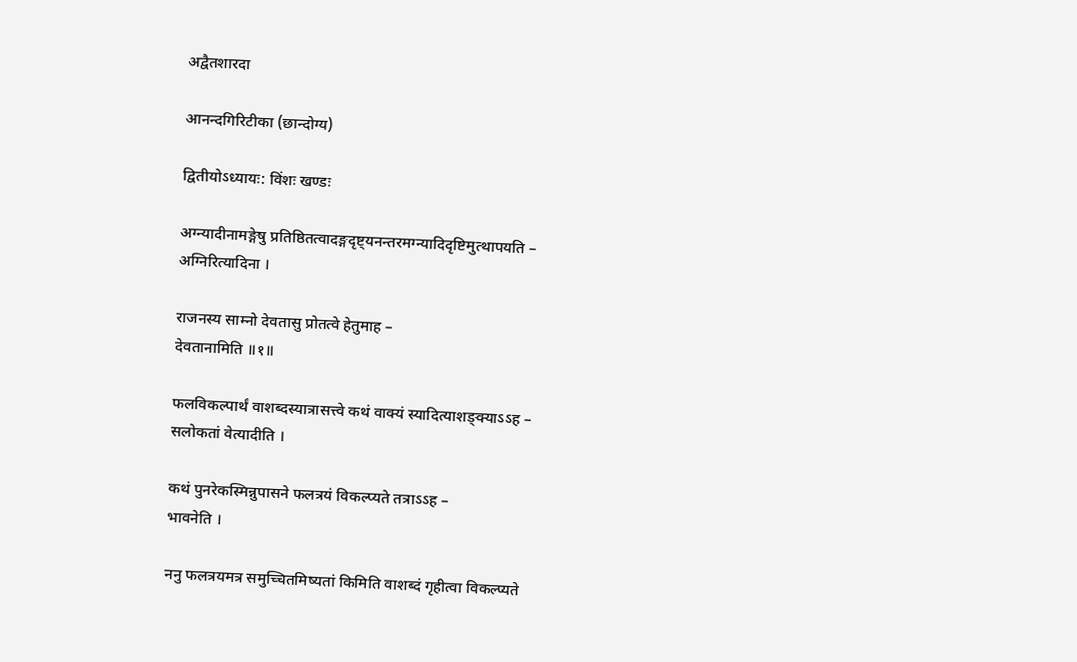अद्वैतशारदा

आनन्दगिरिटीका (छान्दोग्य)

द्वितीयोऽध्यायः: विंशः खण्डः

अग्न्यादीनामङ्गेषु प्रतिष्ठितत्वादङ्गदृष्ट्यनन्तरमग्न्यादिदृष्टिमुत्थापयति –
अग्निरित्यादिना ।

राजनस्य साम्नो देवतासु प्रोतत्वे हेतुमाह –
देवतानामिति ॥१॥

फलविकल्पार्थं वाशब्दस्यात्रासत्त्वे कथं वाक्यं स्यादित्याशङ्क्याऽऽह –
सलोकतां वेत्यादीति ।

कथं पुनरेकस्मिन्नुपासने फलत्रयं विकल्प्यते तत्राऽऽह –
भावनेति ।

ननु फलत्रयमत्र समुच्चितमिष्यतां किमिति वाशब्दं गृहीत्वा विकल्प्यते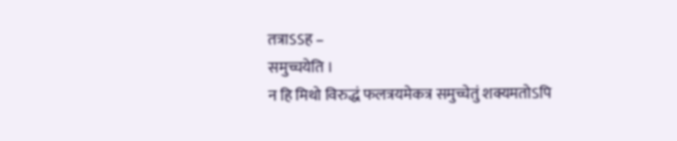तत्राऽऽह –
समुच्चयेति ।
न हि मिथो विरुद्धं फलत्रयमेकत्र समुच्चेतुं शक्यमतोऽपि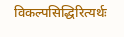विकल्पसिद्धिरित्यर्थः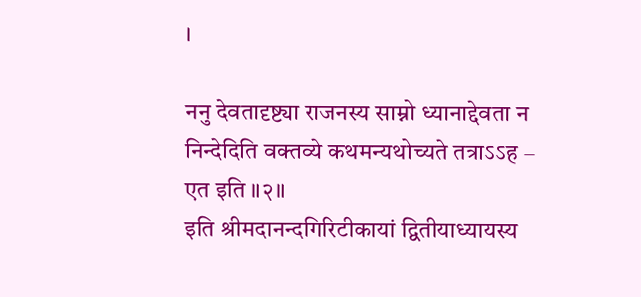।

ननु देवतादृष्ट्या राजनस्य साम्नो ध्यानाद्देवता न निन्देदिति वक्तव्ये कथमन्यथोच्यते तत्राऽऽह –
एत इति ॥२॥
इति श्रीमदानन्दगिरिटीकायां द्वितीयाध्यायस्य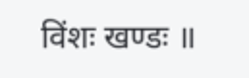विंशः खण्डः ॥